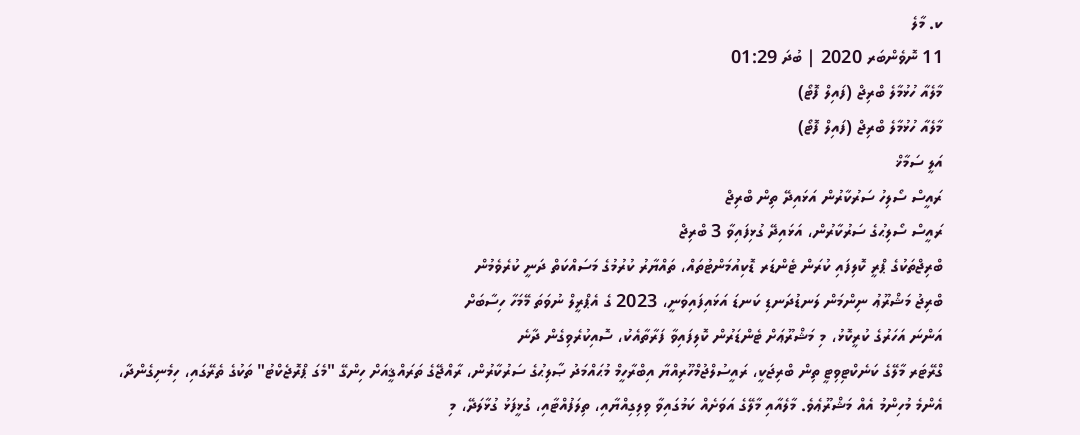ކ. މާލެ
11 ނޮވެންބަރ 2020 | ބުދަ 01:29
މާލެއާ ހުޅުމާލެ ބްރިޖް (ފައިލް ފޮޓޯ)
މާލެއާ ހުޅުމާލެ ބްރިޖް (ފައިލް ފޮޓޯ)
އަލީ ސަމާޚް
ރައީސް ސޯލިހު ސަރުކާރުން އަޅައިދޭ ތިން ބްރިޖް
ރައީސް ސޯލިޙުގެ ސަރުކާރުން، އަޅައިދޭ ގުޅިފައިވާ 3 ބްރިޖް
ބްރިޖްތަކުގެ ޕްރީ ކޮލިފައި ކުރަން ޓެންޑަރ ޑޮކިއުމަންޓުތައް، ތައްޔާރު ކުރުމުގެ މަސައްކަތް ދަނީ ކުރެވެމުން
ބްރިޖު މަޝްރޫޢު ނިންމަން ލަނޑުދަނޑި ކަނޑަ އަޅައިފައިވަނީ، 2023 ގެ އެޕްރީލް ނުވަތަ މޭމަހާ ހިސާބަށް
އަންނަ އަހަރުގެ ކުރީކޮޅު، މި މަޝްރޫޢަށް ޓެންޑަރުން ކޮލިފައިވާ ފަރާތާއެކު، ސޮއިކުރެވިގެން ދާނެ
ގްރޭޓަރ މާލޭގެ ކަނެކްޓިވިޓީ ތިން ބްރިޖަކީ، ރައީސުލްޖުމްހޫރިއްޔާ އިބްރާހީމް މުޙައްމަދު ޞާލިޙުގެ ސަރުކާރުން، ރާއްޖޭގެ ތަރައްޤީއަށް ހިންގޭ "މެގަ ޕްރޮޖެކްޓު" ތަކުގެ ތެރޭގައި، ހިމެނިގެންދާ، އެންމެ މުހިންމު އެއް މަޝްރޫޢެވެ. މާލެއާއި މާލޭގެ އަވަށެއް ކަމުގައިވާ ވިލިގިއްޔާއި، ތިލަފުއްޓާއި، ގުޅީފަޅު ގުޅާލަދޭ، މި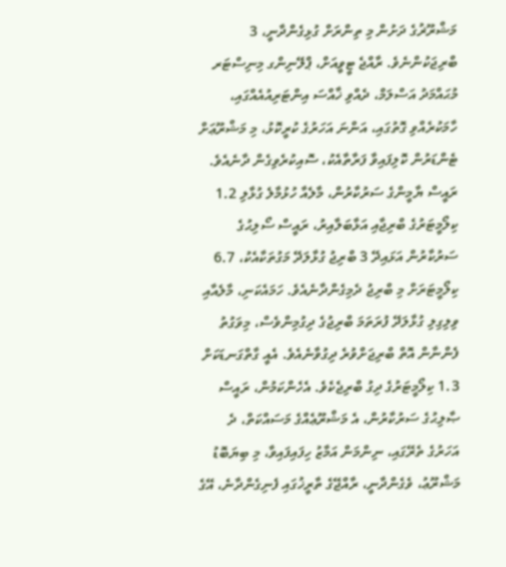މަޝްރޫޜުގެ ދަށުން މި ތިންރަށް ގުޅިގެންދާނީ، 3 ބްރިޖަކުންނެވެ. ރާއްޖެ ޓީވީއަށް، ޕްލޭނިންގ މިނިސްޓަރ މުޙައްމަދު އަސްލަމް، ދެއްވި ޚާއްސަ އިންޓަރިއުއެއްގައި، ހާމަކުރެއްވި ގޮތުގައި، އަންނަ އަހަރުގެ ކުރީކޮޅު، މި މަޝްރޫޢަށް ޓެންޑަރުން ކޮލިފައިވާ ފަރާތާއެކު، ސޮއިކުރެވިގެން ދާނެއެވެ.
ރައީސް ޔާމީންގެ ސަރުކާރުން، މާލެއާ ހުޅުމާލެ ގުޅާލި 1.2 ކިލޯމީޓަރުގެ ބްރިޖާއި އަޅާބަލާއިރު، ރައީސް ސޯލިޙުގެ ސަރުކާރުން އަޅައިދޭ 3 ބްރިޖު ގުޅާލަދޭ މަގުތަކާއެކު، 6.7 ކިލޯމީޓަރަށް މި ބްރިޖު ދެމިގެންދާނެއެވެ. ހަމައެކަނި، މާލެއާއި ވިލިގިލި ގުޅާލަދޭ ފުރަތަމަ ބްރިޖުގެ ދިގުމިންވެސް، މިވަގުތު ފެންނާން އޮތް ބްރިޖަށްވުރެ ދިގުވާނެއެވެ. އެއީ ގާތްގަނޑަކަށް 1.3 ކިލޯމީޓަރުގެ ދިގު ބްރިޖެކެވެ. އެހެންކަމުން، ރައީސް ޞާލިޙުގެ ސަރުކާރުން، އެ މަޝްރޫޢެއްގެ މަސައްކަތް، ދެ އަހަރުގެ ތެރޭގައި، ނިންމަން އަމާޒު ހިފައިފައިވާ، މި ބިޔަބޮޑު މަޝްރޫޢު، ވެގެންދާނީ، ރާއްޖޭގެ ތާރީޚުގައި ފެނިގެންދާނެ، އޭގެ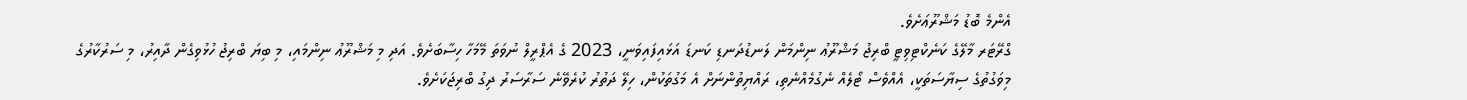އެންމެ ބޮޑު މަޝްރޫޢަށެވެ.
ގްރޭޓަރ މާލޭގެ ކަނެކްޓިވިޓީ ބްރިޖު މަޝްރޫޢު ނިންމަން ލަނޑުދަނޑި ކަނޑަ އަޅައިފައިވަނީ، 2023 ގެ އެޕްރީލް ނުވަތަ މޭމަހާ ހިސާބަށެވެ. އަދި މި މަޝްރޫޢު ނިންމައި، މި ބިޔަ ބްރިޖު ހުޅުވިގެން ދާއިރު، މި ސަރުކާރުގެ މިވަގުތުގެ ސިޔާސަތަކީ، އެއްވެސް ޓޯލެއް ނެގުމެއްނެތި، ރައްޔިތުންނަށް އެ މަގުތަކުން، ހިލޭ ދަތުރު ކުރެވޭނެ ސަރާސަރު ދިގު ބްރިޖަކަށެވެ.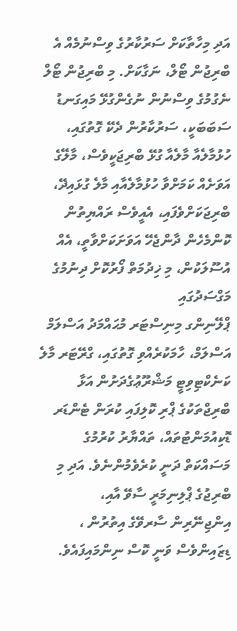އަދި މިހާތާކަށް ސަރުކާރުގެ ވިސްނުމެއް އެ ބްރިޖުން ޓޯލް، ނަގާކަށް. މި ބްރިޖުން ޓޯލް ނެގުމުގެ ވިސްނުން ނުގެންގުޅޭ މައިގަނޑު ސަބަބަކީ، ސަރުކާރުން ދެކޭ ގޮތުގައި، ހުޅުމާލެއާ މާލެއާ ގުޅޭ ބްރިޖަކީވެސް، މާލޭގެ އަވަށެއް ކަމަށްވާ ހުޅުމާލެއާއި މާލެ ގުޅައިދޭ، ބްރިޖަކަށްވެފައި، އެއީވެސް ރައްޔިތުން ކޮންމެހެން ދާންޖެހޭ އަވަށަކަށްވާތީ، އެއް އުސޫލަކުން، މި ޚިދުމަތް ފޯރުކޮށް ދިނުމުގެ މަގްސަދުގައި
ޕްލޭނިންގ މިނިސްޓަރ މުޙައްމަދު އަސްލަމް
އަސްލަމް، ހާމަކުރެއްވި ގޮތުގައި، ގްރޭޓަރ މާލެ ކަނެކްޓިވިޓީ މަޝްރޫޢުގެދަށުން އަޅާ ބްރިޖްތަކުގެ ޕްރި ކޮލިފައި ކުރަން ޓެންޑަރ ޑޮކިއުމަންޓުތައް، ތައްޔާރު ކުރުމުގެ މަސައްކަތް ދަނީ ކުރެވެމުންނެވެ. އަދި މި ބްރިޖުގެ ޕްލިނިމަރީ ސާވޭ އާއި، އިންޖިނޭރިން ސާރވޭގެ އިތުރުން ، ޑިޒައިންވެސް ވަނީ ކޮސް ނިންމައިފައެވެ.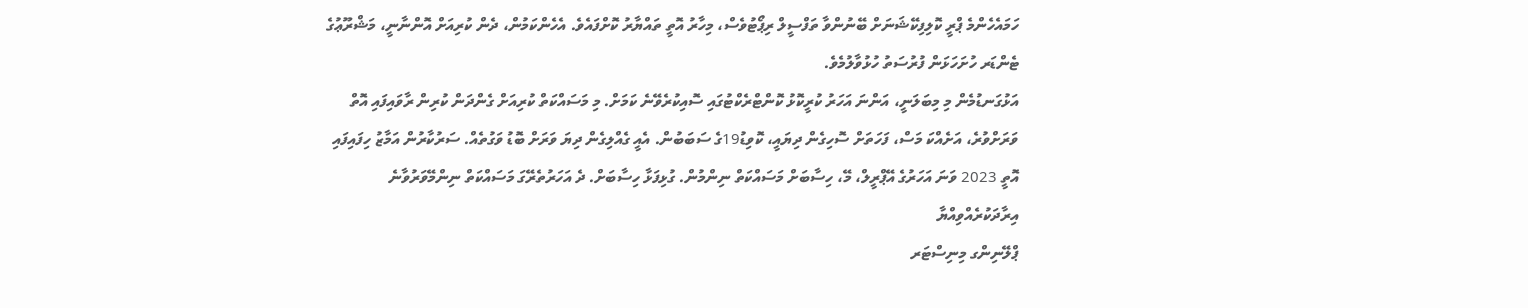ހަމައެހެންމެ ޕްރީ ކޮލިފިކޭޝަނަށް ބޭނުންވާ ތަފްސީލް ރިޕޯޓުވެސް، މިހާރު އޮތީ ތައްޔާރު ކޮށްފައެވެ. އެހެންކަމުން، ދެން ކުރިއަށް އޮންނާނީ، މަޝްރޫޢުގެ ޓެންޑަރ ހުށަހަޅަން ފުރުސަތު ހުޅުވާލުމެވެ.
އަޅުގަނޑުމެން މި މިބަލަނީ، އަންނަ އަހަރު ކުރީކޮޅު ކޮންޓްރެކްޓުގައި ސޮއިކުރެވޭނެ ކަމަށް. މި މަސައްކަތް ކުރިއަށް ގެންދަން ކުރިން ރާވައިފައި އޮތް ވަރަށްވުރެ، އަށެއްކަ މަސް، ފަހަތަށް ސޮހިގެން ދިޔައީ، ކޮވިޑު19ގެ ސަބަބުން. އެއީ ގެއްލިގެން ދިޔަ ވަރަށް ބޮޑު ވަގުތެއް. ސަރުކާރުން އަމާޒު ހިފައިފައި އޮތީ 2023 ވަނަ އަހަރުގެ އޭޕްރީލް، މޭ، ހިސާބަށް މަސައްކަތް ނިންމުން. ގުޅިފަޅާ ހިސާބަށް. ދެ އަހަރުތެރޭގަ މަސައްކަތް ނިންމޭވަރުވާނެ އިރާދަކުރެއްވިއްޔާ
ޕްލޭނިންގ މިނިސްޓަރ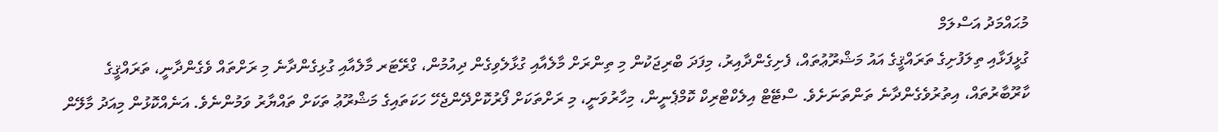މުޙައްމަދު އަސްލަމް
ގުޅީފަޅާއި ތިލަފުށިގެ ތަރައްޤީގެ އައު މަޝްރޫޢުތައް، ފެށިގެންދާއިރު، މިފަދަ ބްރިޖަކުން މި ތިންރަށް މާލެއާއި ގުޅާލެވިގެން ދިއުމުން، ގްރޭޓަރ މާލެއާއި ގުޅިގެންދާނެ މި ރަށްތައް ވެގެންދާނީ، ތަރައްޤީގެ ކާރޫބާރުތައް، އިތުރުވެގެންދާނެ ތަންތަނަށެވެ. ސްޓޭޓް އިލެކްޓްރިކް ކޮމްޕެނީން، މިހާރުވަނީ، މި ރަށްތަކަށް ފޯރުކޮށްދޭންޖެހޭ ހަކަތައިގެ މަޝްރޫޢު ތަކަށް ތައްޔާރު ވަމުންނެވެ. އަނެއްކޮޅުން މިއަދު މާލޭން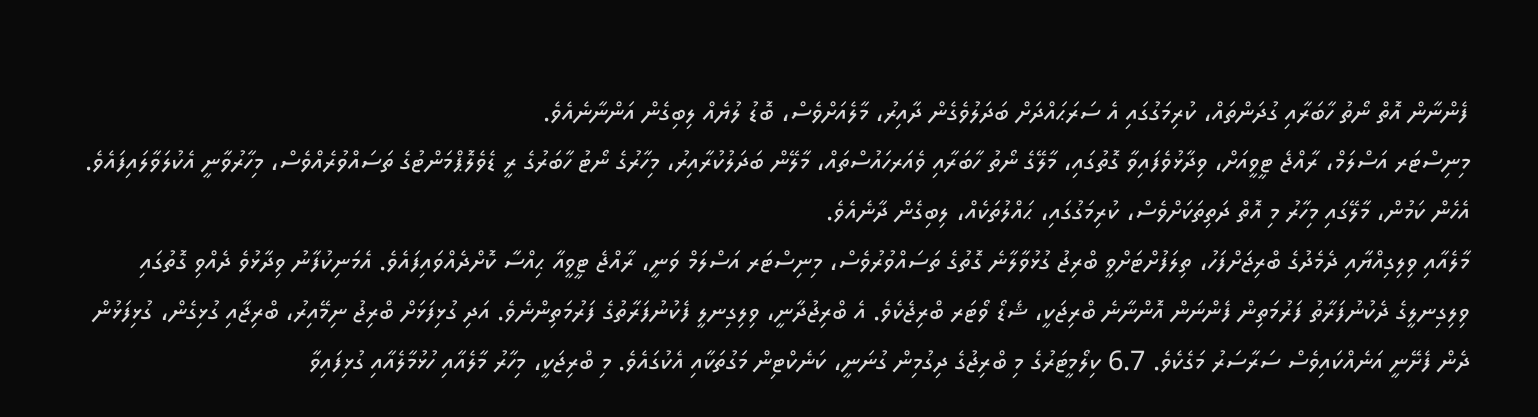ފެންނާން އޮތް ނޯތު ހާބަރާއި ގުދަންތައް، ކުރިމަގުގައި އެ ސަރަޙައްދަށް ބަދަލުވެގެން ދާއިރު، މާލެއަށްވެސް، ބޮޑު ލުޔެއް ލިބިގެން އަންނާނެއެވެ.
މިނިސްޓަރ އަސްލަމް، ރާއްޖެ ޓީވީއަށް، ވިދާޅުވެފައިވާ ގޮތުގައި، މާލޭގެ ނޯތު ހާބަރާއި ވެއަރހައުސްތައް، މާލޭން ބަދަލުކުރާއިރު، މިހާރުގެ ނޯޓު ހާބަރުގެ ރީ ޑެވެލޮޕްމަންޓުގެ ތަސައްވުރެއްވެސް، މިހާރުވާނީ އެކުލަވާލައިފައެވެ. އެހެން ކަމުން، މާލޭގައި މިހާރު މި އޮތް ދަތިތަކަށްވެސް، ކުރިމަގުގައި، ޙައްލުތަކެއް، ލިބިގެން ދާނެއެވެ.
މާލެއާއި ވިލިގިއްޔާއި ދެމެދުގެ ބްރިޖަށްފަހު، ތިލަފުށްޓަށްވީ ބްރިޖު ގުޅުވާލާނެ ގޮތުގެ ތަސައްވުރުވެސް، މިނިސްޓަރ އަސްލަމް ވަނީ، ރާއްޖެ ޓީވީއާ ޙިއްސާ ކޮށްދެއްވައިފައެވެ. އެމަނިކުފާނު ވިދާޅުވެ ދެއްވި ގޮތުގައި ވިލިގިނލީގެ ދެކުނުފަރާތު ފަރުމަތިން ފެންނަން އޮންނާނެ ބްރިޖަކީ، ޝެޑޯ ވޯޓަރ ބްރިޖެކެވެ. އެ ބްރިޖުދާނީ، ވިލިގިނލީ ފެކުނުފަރާތުގެ ފަރުމަތިންނެވެ. އަދި ގުޅިފަޅަށް ބްރިޖު ނިމޭއިރު، ބްރިޖާއި ގުޅިގެން، ގުޅިފަޅުން ދެން ފެށޭނީ އަނެއްކައިވެސް ސަރާސަރު މަގެކެވެ. 6.7 ކިލޯމީޓަރުގެ މި ބްރިޖުގެ ދިގުމިން ގުނަނީ، ކަނެކްޓިން މަގުތަކާއި އެކުގައެވެ. މި ބްރިޖަކީ، މިހާރު މާލެއާއި ހުޅުމާލެއާއި ގުޅިފައިވާ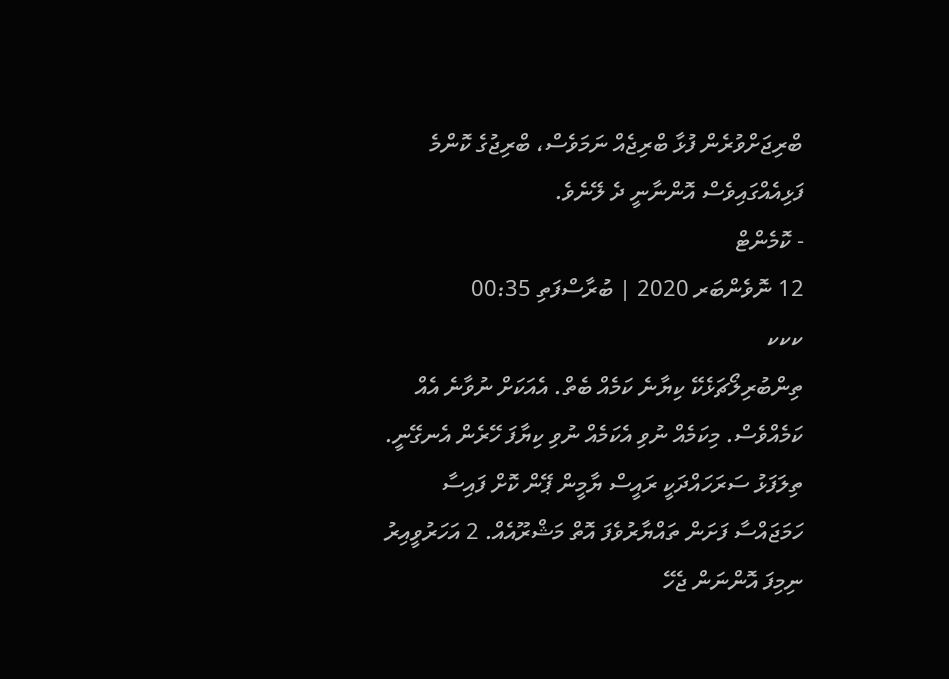ބްރިޖަށްވުރެން ފުޅާ ބްރިޖެއް ނަމަވެސް، ބްރިޖުގެ ކޮންމެ ފަޅިއެއްގައިވެސް އޮންނާނީ ދެ ލޭނެވެ.
- ކޮމެންޓް
12 ނޮވެންބަރ 2020 | ބުރާސްފަތި 00:35
ކކކ
ތިންބުރިލޯޗަޅެކޭ ކިޔާނެ ކަމެއް ބެތް. އެއަކަށް ނުވާނެ އެއް ކަމެއްވެސް. މިކަމެއް ނުވި އެކަމެއް ނުވި ކިޔާފަ ހޭރެން އެނގޭނީ. ތިލަފަޅު ސަރަހައްދަކީ ރައީސް ޔާމީން ޕޭން ކޮށް ފައިސާ ހަމަޖައްސާ ފަށަން ތައްޔާރުވެފަ އޮތް މަޝްރޫއެއް. 2 އަހަރުވީއިރު ނިމިފަ އޮންނަން ޖެހޭ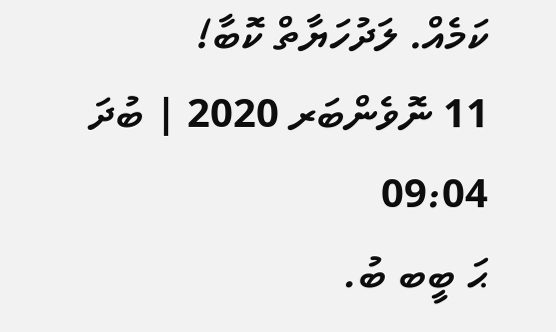ކަމެއް. ލަދުހަޔާތް ކޮބާ!
11 ނޮވެންބަރ 2020 | ބުދަ 09:04
ޙަ ބީބ ބު.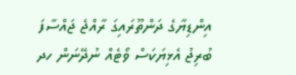އިންޑިޔާގެ ދަންތޫރައިގަ ރާއްޖެ ޖައްސާފަ ބުރިޖު އެޅިޔަކަސް ވޯޓެއް ނުދޭނަން ހދ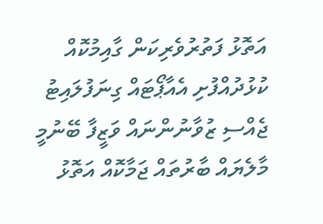އަތޮޅު ފަތުރުވެރިކަން ގާއިމުކޮއް ކުޅުދުއްފުށި އެއާޕޯޓައް ގިނަފުލައިޓު ޖެއްސި ޒުވާނުންނައް ވަޒީފާ ބޭނުމީ މާލެޔައް ބާރުތައް ޖަމާކޮއް އަތޮޅު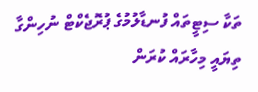ތަކާ ސިޓީތައް ފުނޑާލުމުގެ ޕުރޮޖެކްޓް ނުހިންގާ ތިޔައީ މިހާރައް ކުރަން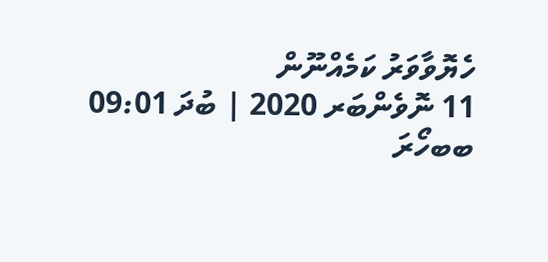ހެޔޮވާވަރު ކަމެއްނޫން
11 ނޮވެންބަރ 2020 | ބުދަ 09:01
ބބހޯރަ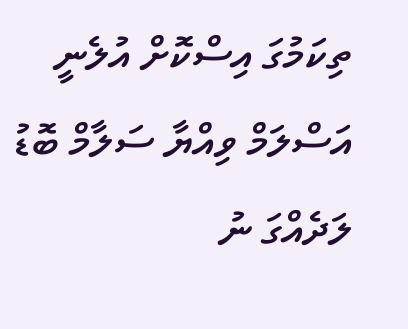ތިކަމުގަ އިސްކޮށް އުލެނީ އަސްލަމް ވިއްޔާ ސަލާމް ބޮޑު ލަދެއްގަ ނު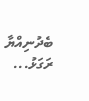ބެދުނިއްޔާ ރަގަޅު...